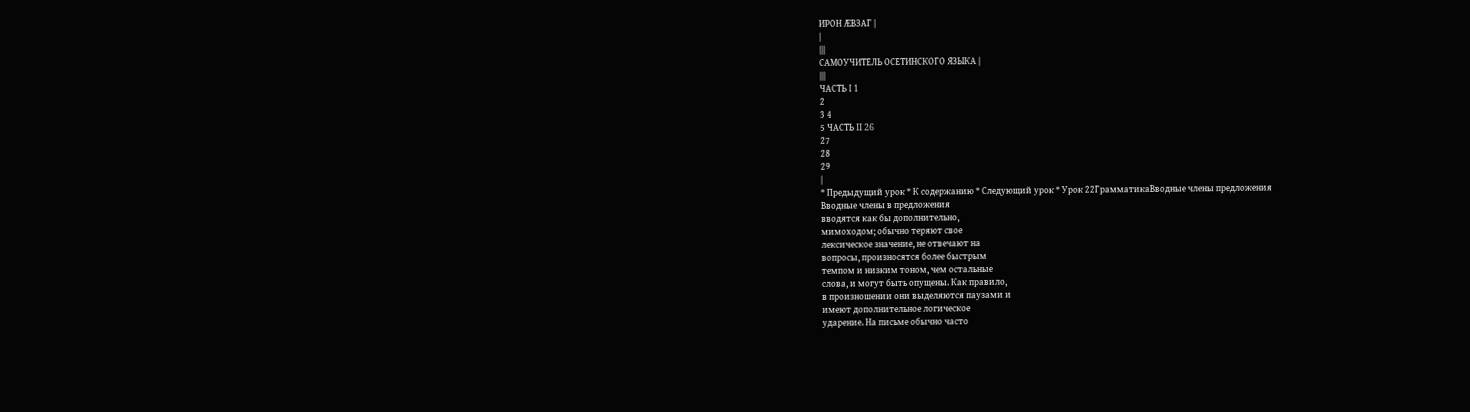ИРОН ÆВЗАГ |
|
|||
САМОУЧИТЕЛЬ ОСЕТИНСКОГО ЯЗЫКА |
|||
ЧАСТЬ I 1
2
3 4
5 ЧАСТЬ II 26
27
28
29
|
* Предыдущий урок * К содержанию * Следующий урок * Урок 22ГрамматикаВводные члены предложения
Вводные члены в предложения
вводятся как бы дополнительно,
мимоходом; обычно теряют свое
лексическое значение, не отвечают на
вопросы, произносятся более быстрым
темпом и низким тоном, чем остальные
слова, и могут быть опущены. Как правило,
в произношении они выделяются паузами и
имеют дополнительное логическое
ударение. На письме обычно часто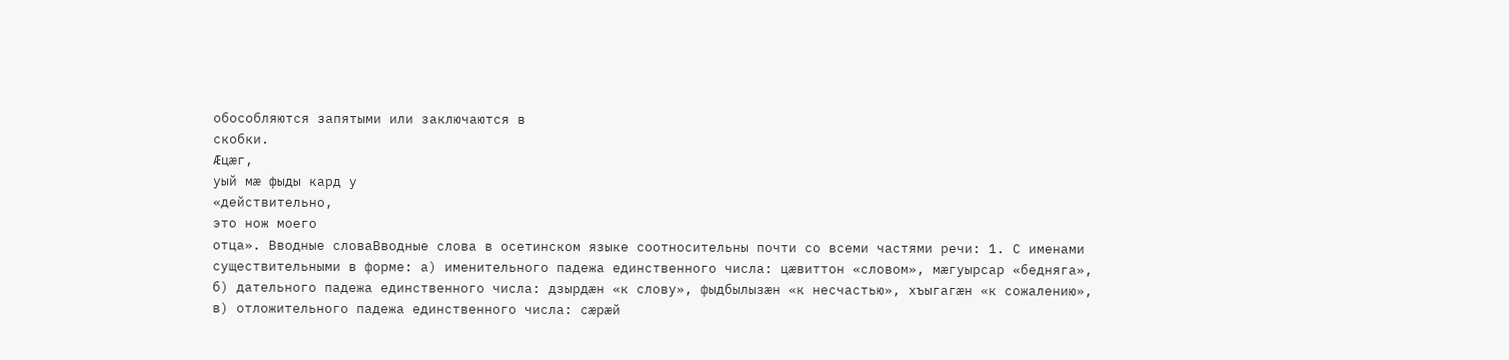обособляются запятыми или заключаются в
скобки.
Æцæг,
уый мæ фыды кард у
«действительно,
это нож моего
отца». Вводные словаВводные слова в осетинском языке соотносительны почти со всеми частями речи: 1. С именами существительными в форме: а) именительного падежа единственного числа: цæвиттон «словом», мæгуырсар «бедняга», б) дательного падежа единственного числа: дзырдæн «к слову», фыдбылызæн «к несчастью», хъыгагæн «к сожалению», в) отложительного падежа единственного числа: сæрæй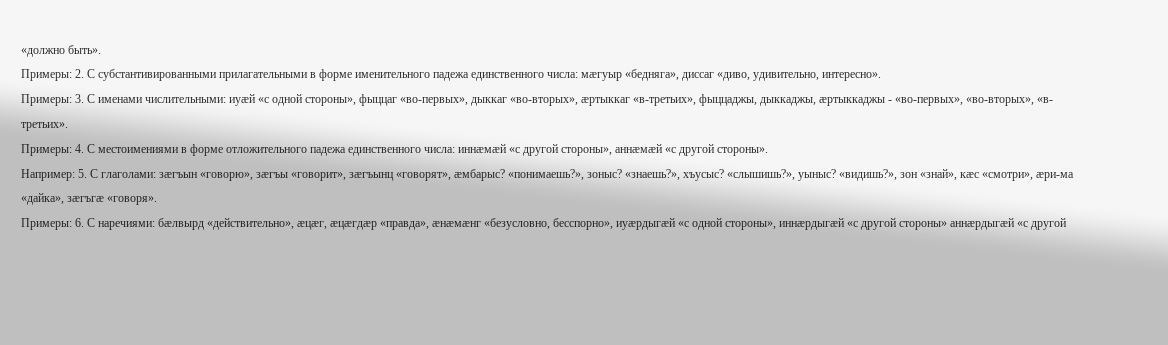«должно быть».
Примеры: 2. С субстантивированными прилагательными в форме именительного падежа единственного числа: мæгуыр «бедняга», диссаг «диво, удивительно, интересно».
Примеры: 3. С именами числительными: иуæй «с одной стороны», фыццаг «во-первых», дыккаг «во-вторых», æртыккаг «в-третьих», фыццаджы, дыккаджы, æртыккаджы - «во-первых», «во-вторых», «в-третьих».
Примеры: 4. С местоимениями в форме отложительного падежа единственного числа: иннæмæй «с другой стороны», аннæмæй «с другой стороны».
Например: 5. С глаголами: зæгъын «говорю», зæгъы «говорит», зæгъынц «говорят», æмбарыс? «понимаешь?», зоныс? «знаешь?», хъусыс? «слышишь?», уыныс? «видишь?», зон «знай», кæс «смотри», æри-ма «дайка», зæгъгæ «говоря».
Примеры: 6. С наречиями: бæлвырд «действительно», æцæг, æцæгдæр «правда», æнæмæнг «безусловно, бесспорно», иуæрдыгæй «с одной стороны», иннæрдыгæй «с другой стороны» аннæрдыгæй «с другой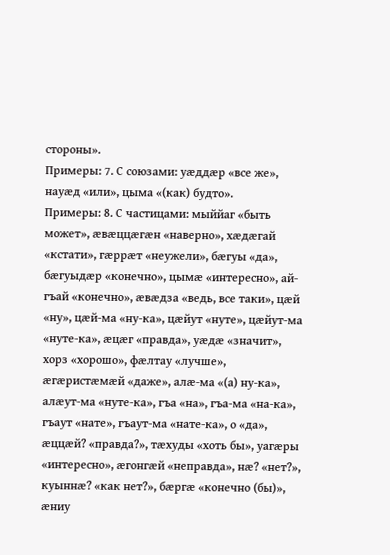стороны».
Примеры: 7. С союзами: уæддæр «все же», науæд «или», цыма «(как) будто».
Примеры: 8. С частицами: мыййаг «быть может», æвæццæгæн «наверно», хæдæгай «кстати», гæррæт «неужели», бæгуы «да», бæгуыдæр «конечно», цымæ «интересно», ай-гъай «конечно», æвæдза «ведь, все таки», цæй «ну», цæй-ма «ну-ка», цæйут «нуте», цæйут-ма «нуте-ка», æцæг «правда», уæдæ «значит», хорз «хорошо», фæлтау «лучше», æгæристæмæй «даже», алæ-ма «(а) ну-ка», алæут-ма «нуте-ка», гъа «на», гъа-ма «на-ка», гъаут «нате», гъаут-ма «нате-ка», о «да», æццæй? «правда?», тæхуды «хоть бы», уагæры «интересно», æгонгæй «неправда», нæ? «нет?», куыннæ? «как нет?», бæргæ «конечно (бы)», æниу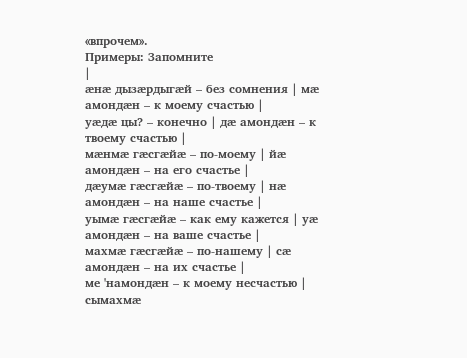«впрочем».
Примеры: Запомните
|
æнæ дызæрдыгæй – без сомнения | мæ амондæн – к моему счастью |
уæдæ цы? – конечно | дæ амондæн – к твоему счастью |
мæнмæ гæсгæйæ – по-моему | йæ амондæн – на его счастье |
дæумæ гæсгæйæ – по-твоему | нæ амондæн – на наше счастье |
уымæ гæсгæйæ – как ему кажется | уæ амондæн – на ваше счастье |
махмæ гæсгæйæ – по-нашему | сæ амондæн – на их счастье |
ме 'намондæн – к моему несчастью | сымахмæ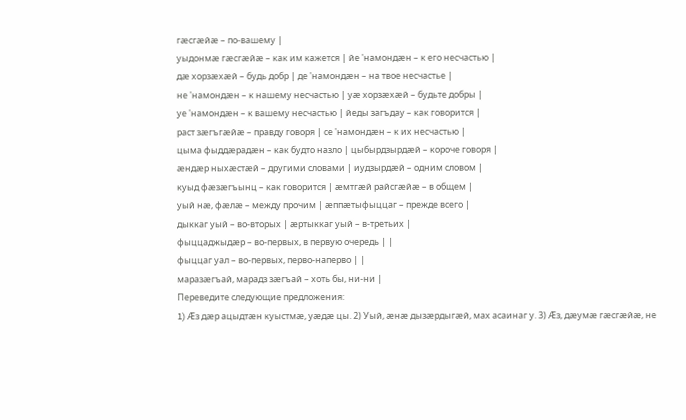гæсгæйæ – по-вашему |
уыдонмæ гæсгæйæ – как им кажется | йе 'намондæн – к его несчастью |
дæ хорзæхæй – будь добр | де 'намондæн – на твое несчастье |
не 'намондæн – к нашему несчастью | уæ хорзæхæй – будьте добры |
уе 'намондæн – к вашему несчастью | йеды загъдау – как говорится |
раст зæгъгæйæ – правду говоря | се 'намондæн – к их несчастью |
цыма фыддæрадæн – как будто назло | цыбырдзырдæй – короче говоря |
æндæр ныхæстæй – другими словами | иудзырдæй – одним словом |
куыд фæзæгъынц – как говорится | æмтгæй райсгæйæ – в общем |
уый нæ, фæлæ – между прочим | æппæтыфыццаг – прежде всего |
дыккаг уый – во-вторых | æртыккаг уый – в-третьих |
фыццаджыдæр – во-первых, в первую очередь | |
фыццаг уал – во-первых, перво-наперво | |
маразæгъай, марадз зæгъай – хоть бы, ни-ни |
Переведите следующие предложения:
1) Æз дæр ацыдтæн куыстмæ, уæдæ цы. 2) Уый, æнæ дызæрдыгæй, мах асаинаг у. 3) Æз, дæумæ гæсгæйæ, не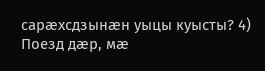сарæхсдзынæн уыцы куысты? 4) Поезд дæр, мæ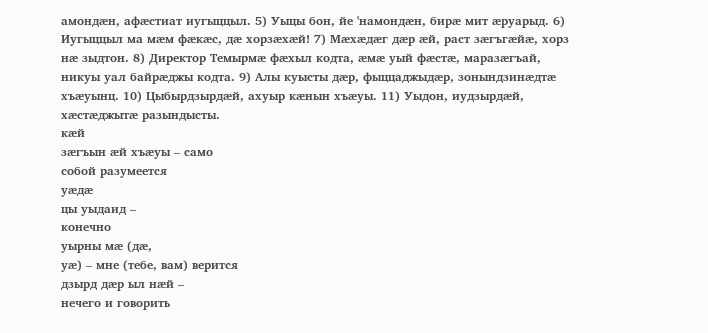амондæн, афæстиат иугыццыл. 5) Уыцы бон, йе 'намондæн, бирæ мит æруарыд. 6) Иугыццыл ма мæм фæкæс, дæ хорзæхæй! 7) Мæхæдæг дæр æй, раст зæгъгæйæ, хорз нæ зыдтон. 8) Директор Темырмæ фæхыл кодта, æмæ уый фæстæ, маразæгъай, никуы уал байрæджы кодта. 9) Алы куысты дæр, фыццаджыдæр, зонындзинæдтæ хъæуынц. 10) Цыбырдзырдæй, ахуыр кæнын хъæуы. 11) Уыдон, иудзырдæй, хæстæджытæ разындысты.
кæй
зæгъын æй хъæуы – само
собой разумеется
уæдæ
цы уыдаид –
конечно
уырны мæ (дæ,
уæ) – мне (тебе, вам) верится
дзырд дæр ыл нæй –
нечего и говорить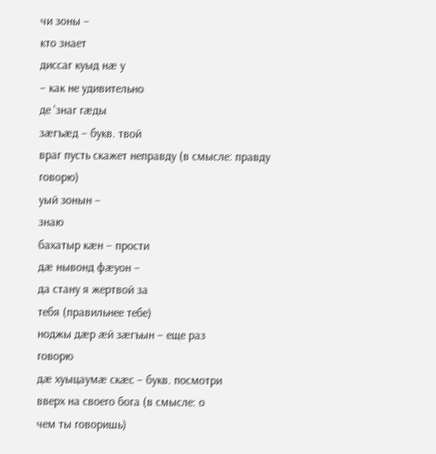чи зоны –
кто знает
диссаг куыд нæ у
– как не удивительно
де 'знаг гæды
зæгъæд – букв. твой
враг пусть скажет неправду (в смысле: правду
говорю)
уый зонын –
знаю
бахатыр кæн – прости
дæ нывонд фæуон –
да стану я жертвой за
тебя (правильнее тебе)
ноджы дæр æй зæгъын – еще раз
говорю
дæ хуыцаумæ скæс – букв. посмотри
вверх на своего бога (в смысле: о
чем ты говоришь)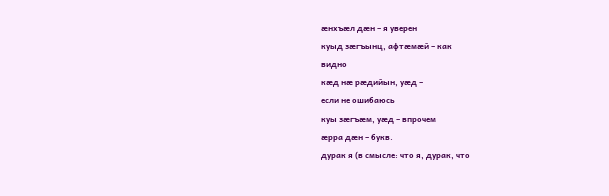æнхъæл дæн – я уверен
куыд зæгъынц, афтæмæй – как
видно
кæд нæ рæдийын, уæд –
если не ошибаюсь
куы зæгъæм, уæд – впрочем
æрра дæн – букв.
дурак я (в смысле: что я, дурак, что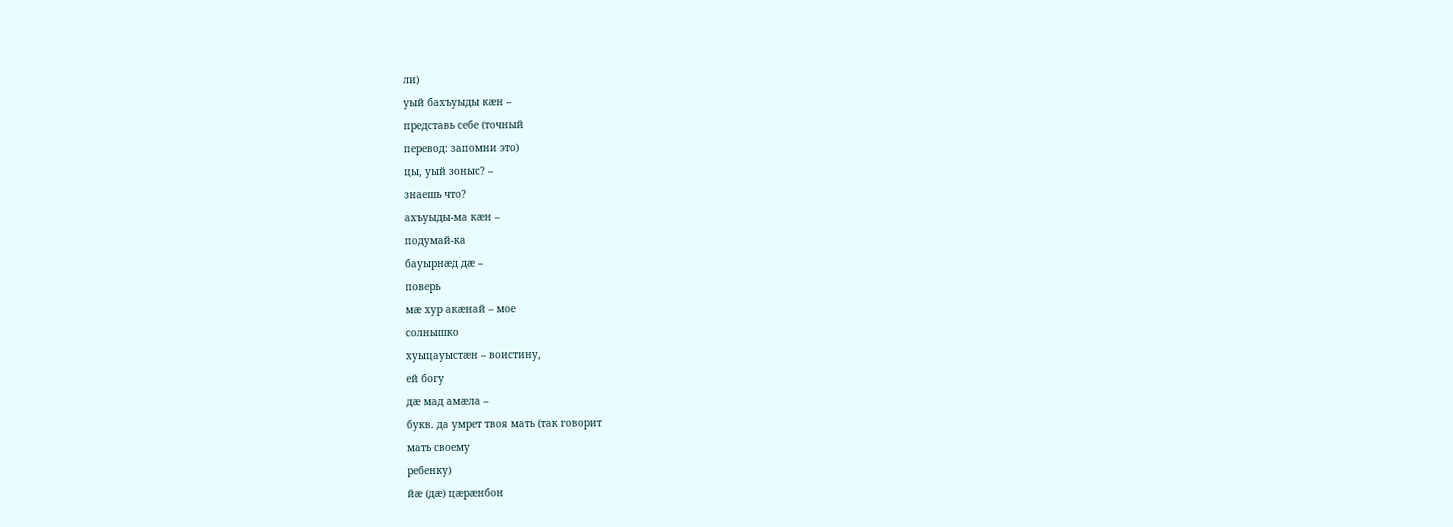ли)
уый бахъуыды кæн –
представь себе (точный
перевод: запомни это)
цы, уый зоныс? –
знаешь что?
ахъуыды-ма кæн –
подумай-ка
бауырнæд дæ –
поверь
мæ хур акæнай – мое
солнышко
хуыцауыстæн – воистину,
ей богу
дæ мад амæла –
букв. да умрет твоя мать (так говорит
мать своему
ребенку)
йæ (дæ) цæрæнбон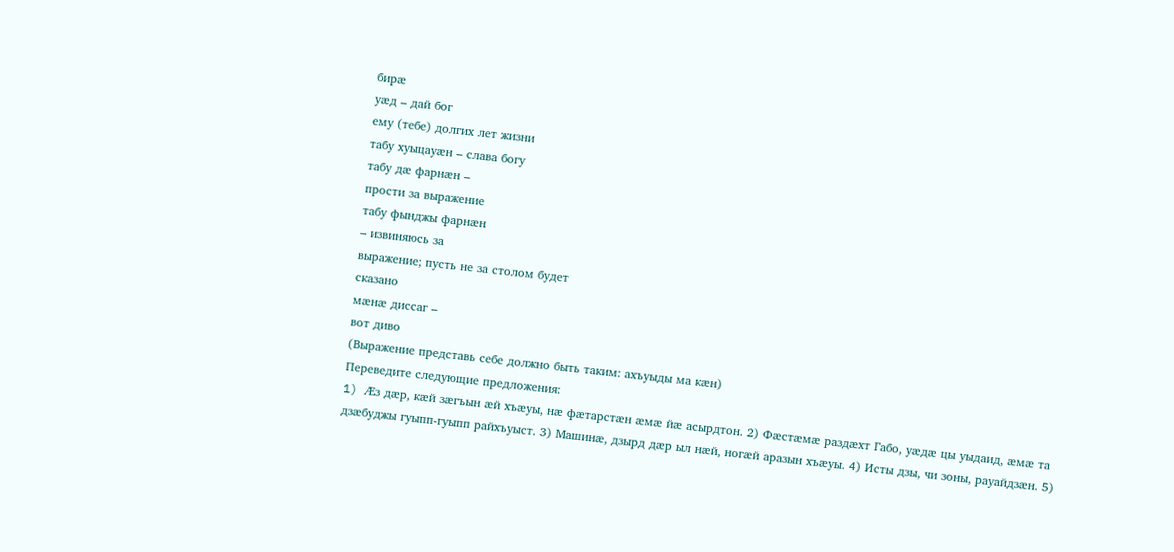бирæ
уæд – дай бог
ему (тебе) долгих лет жизни
табу хуыцауæн – слава богу
табу дæ фарнæн –
прости за выражение
табу фынджы фарнæн
– извиняюсь за
выражение; пусть не за столом будет
сказано
мæнæ диссаг –
вот диво
(Выражение представь себе должно быть таким: ахъуыды ма кæн)
Переведите следующие предложения:
1) Æз дæр, кæй зæгъын æй хъæуы, нæ фæтарстæн æмæ йæ асырдтон. 2) Фæстæмæ раздæхт Габо, уæдæ цы уыдаид, æмæ та дзæбуджы гуыпп-гуыпп райхъуыст. 3) Машинæ, дзырд дæр ыл нæй, ногæй аразын хъæуы. 4) Исты дзы, чи зоны, рауайдзæн. 5)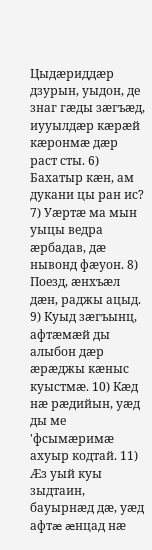Цыдæриддæр дзурын, уыдон, де знаг гæды зæгъæд, иууылдæр кæрæй кæронмæ дæр раст сты. 6) Бахатыр кæн, ам дукани цы ран ис? 7) Уæртæ ма мын уыцы ведра æрбадав, дæ нывонд фæуон. 8) Поезд, æнхъæл дæн, раджы ацыд. 9) Куыд зæгъынц, афтæмæй ды алыбон дæр æрæджы кæныс куыстмæ. 10) Кæд нæ рæдийын, уæд ды ме 'фсымæримæ ахуыр кодтай. 11) Æз уый куы зыдтаин, бауырнæд дæ, уæд афтæ æнцад нæ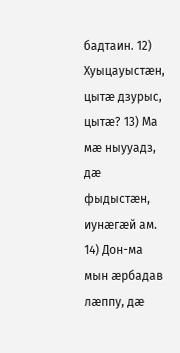бадтаин. 12) Хуыцауыстæн, цытæ дзурыс, цытæ? 13) Ма мæ ныууадз, дæ фыдыстæн, иунæгæй ам. 14) Дон-ма мын æрбадав лæппу, дæ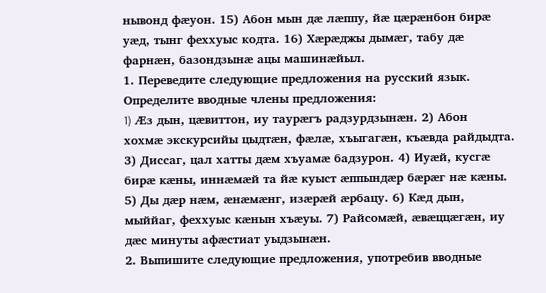нывонд фæуон. 15) Абон мын дæ лæппу, йæ цæрæнбон бирæ уæд, тынг феххуыс кодта. 16) Хæрæджы дымæг, табу дæ фарнæн, базондзынæ ацы машинæйыл.
1. Переведите следующие предложения на русский язык. Определите вводные члены предложения:
1) Æз дын, цæвиттон, иу таурæгъ радзурдзынæн. 2) Абон хохмæ экскурсийы цыдтæн, фæлæ, хъыгагæн, къæвда райдыдта. 3) Диссаг, цал хатты дæм хъуамæ бадзурон. 4) Иуæй, кусгæ бирæ кæны, иннæмæй та йæ куыст æппындæр бæрæг нæ кæны. 5) Ды дæр нæм, æнæмæнг, изæрæй æрбацу. 6) Кæд дын, мыййаг, феххуыс кæнын хъæуы. 7) Райсомæй, æвæццæгæн, иу дæс минуты афæстиат уыдзынæн.
2. Выпишите следующие предложения, употребив вводные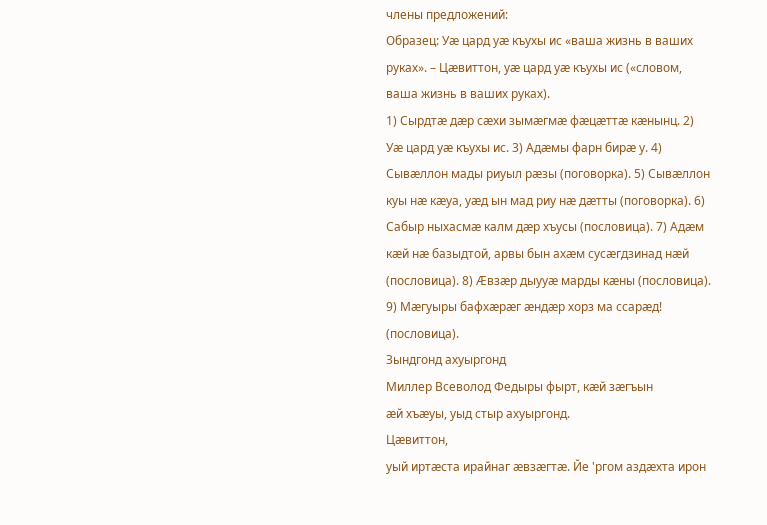члены предложений:
Образец: Уæ цард уæ къухы ис «ваша жизнь в ваших руках». – Цæвиттон, уæ цард уæ къухы ис («словом, ваша жизнь в ваших руках).
1) Сырдтæ дæр сæхи зымæгмæ фæцæттæ кæнынц. 2) Уæ цард уæ къухы ис. 3) Адæмы фарн бирæ у. 4) Сывæллон мады риуыл рæзы (поговорка). 5) Сывæллон куы нæ кæуа, уæд ын мад риу нæ дæтты (поговорка). 6) Сабыр ныхасмæ калм дæр хъусы (пословица). 7) Адæм кæй нæ базыдтой, арвы бын ахæм сусæгдзинад нæй (пословица). 8) Æвзæр дыууæ марды кæны (пословица). 9) Мæгуыры бафхæрæг æндæр хорз ма ссарæд! (пословица).
Зындгонд ахуыргонд
Миллер Всеволод Федыры фырт, кæй зæгъын
æй хъæуы, уыд стыр ахуыргонд.
Цæвиттон,
уый иртæста ирайнаг æвзæгтæ. Йе 'ргом аздæхта ирон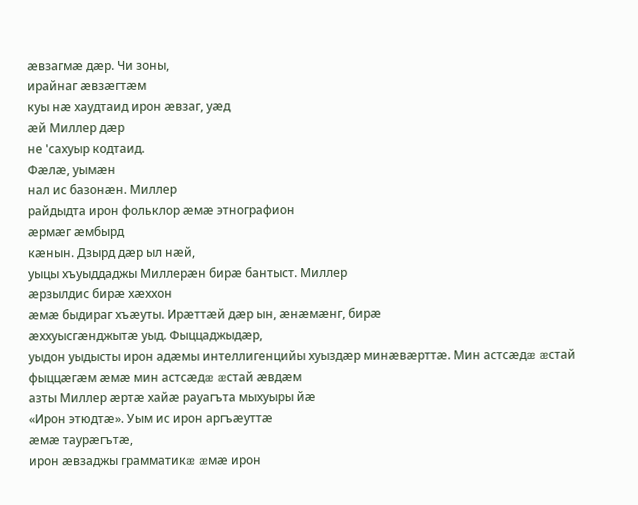æвзагмæ дæр. Чи зоны,
ирайнаг æвзæгтæм
куы нæ хаудтаид ирон æвзаг, уæд
æй Миллер дæр
не 'сахуыр кодтаид.
Фæлæ, уымæн
нал ис базонæн. Миллер
райдыдта ирон фольклор æмæ этнографион
æрмæг æмбырд
кæнын. Дзырд дæр ыл нæй,
уыцы хъуыддаджы Миллерæн бирæ бантыст. Миллер
æрзылдис бирæ хæххон
æмæ быдираг хъæуты. Ирæттæй дæр ын, æнæмæнг, бирæ
æххуысгæнджытæ уыд. Фыццаджыдæр,
уыдон уыдысты ирон адæмы интеллигенцийы хуыздæр минæвæрттæ. Мин астсæдæ æстай фыццæгæм æмæ мин астсæдæ æстай æвдæм
азты Миллер æртæ хайæ рауагъта мыхуыры йæ
«Ирон этюдтæ». Уым ис ирон аргъæуттæ
æмæ таурæгътæ,
ирон æвзаджы грамматикæ æмæ ирон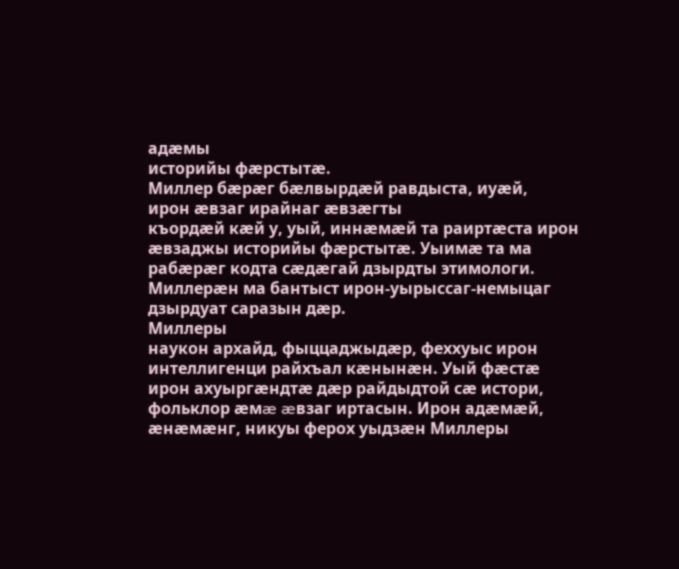адæмы
историйы фæрстытæ.
Миллер бæрæг бæлвырдæй равдыста, иуæй,
ирон æвзаг ирайнаг æвзæгты
къордæй кæй у, уый, иннæмæй та раиртæста ирон æвзаджы историйы фæрстытæ. Уыимæ та ма
рабæрæг кодта сæдæгай дзырдты этимологи. Миллерæн ма бантыст ирон-уырыссаг-немыцаг
дзырдуат саразын дæр.
Миллеры
наукон архайд, фыццаджыдæр, феххуыс ирон интеллигенци райхъал кæнынæн. Уый фæстæ ирон ахуыргæндтæ дæр райдыдтой сæ истори, фольклор æмæ æвзаг иртасын. Ирон адæмæй, æнæмæнг, никуы ферох уыдзæн Миллеры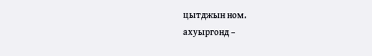цытджын ном.
ахуыргонд –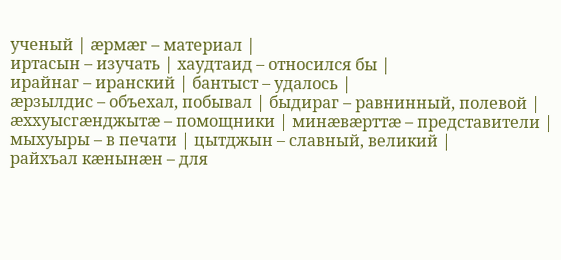ученый | æрмæг – материал |
иртасын – изучать | хаудтаид – относился бы |
ирайнаг – иранский | бантыст – удалось |
æрзылдис – объехал, побывал | быдираг – равнинный, полевой |
æххуысгæнджытæ – помощники | минæвæрттæ – представители |
мыхуыры – в печати | цытджын – славный, великий |
райхъал кæнынæн – для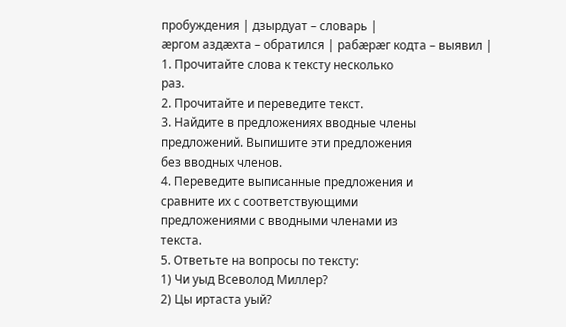пробуждения | дзырдуат – словарь |
æргом аздæхта – обратился | рабæрæг кодта – выявил |
1. Прочитайте слова к тексту несколько
раз.
2. Прочитайте и переведите текст.
3. Найдите в предложениях вводные члены
предложений. Выпишите эти предложения
без вводных членов.
4. Переведите выписанные предложения и
сравните их с соответствующими
предложениями с вводными членами из
текста.
5. Ответьте на вопросы по тексту:
1) Чи уыд Всеволод Миллер?
2) Цы иртаста уый?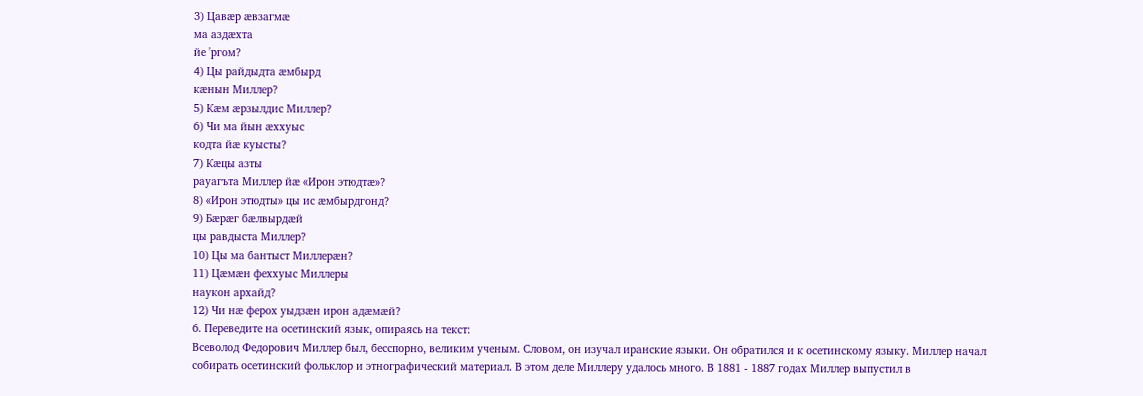3) Цавæр æвзагмæ
ма аздæхта
йе 'ргом?
4) Цы райдыдта æмбырд
кæнын Миллер?
5) Кæм æрзылдис Миллер?
6) Чи ма йын æххуыс
кодта йæ куысты?
7) Кæцы азты
рауагъта Миллер йæ «Ирон этюдтæ»?
8) «Ирон этюдты» цы ис æмбырдгонд?
9) Бæрæг бæлвырдæй
цы равдыста Миллер?
10) Цы ма бантыст Миллерæн?
11) Цæмæн феххуыс Миллеры
наукон архайд?
12) Чи нæ ферох уыдзæн ирон адæмæй?
6. Переведите на осетинский язык, опираясь на текст:
Всеволод Федорович Миллер был, бесспорно, великим ученым. Словом, он изучал иранские языки. Он обратился и к осетинскому языку. Миллер начал собирать осетинский фольклор и этнографический материал. В этом деле Миллеру удалось много. В 1881 - 1887 годах Миллер выпустил в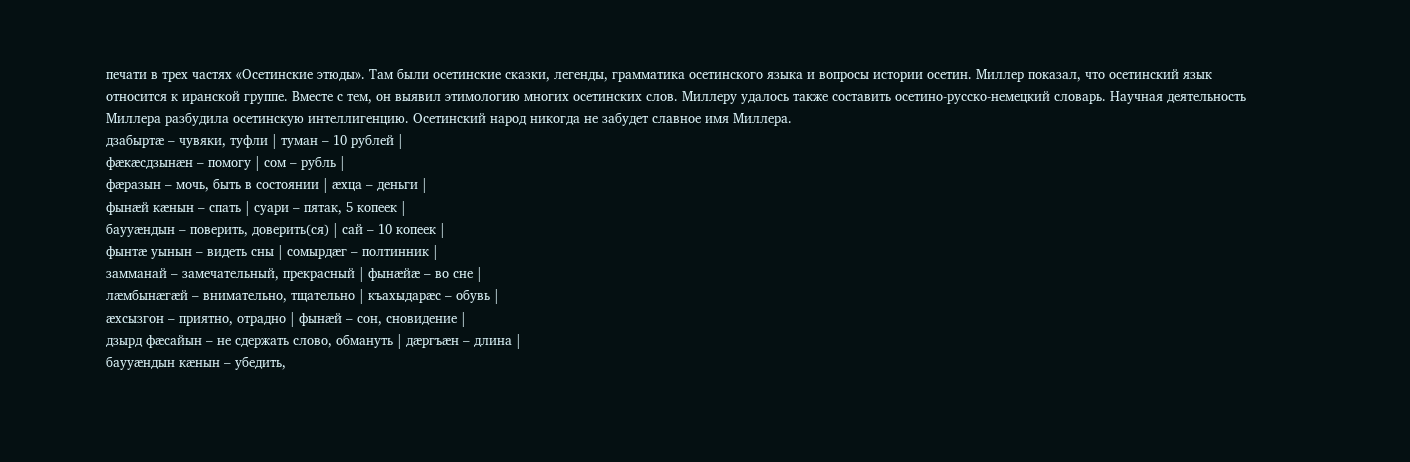печати в трех частях «Осетинские этюды». Там были осетинские сказки, легенды, грамматика осетинского языка и вопросы истории осетин. Миллер показал, что осетинский язык относится к иранской группе. Вместе с тем, он выявил этимологию многих осетинских слов. Миллеру удалось также составить осетино-русско-немецкий словарь. Научная деятельность Миллера разбудила осетинскую интеллигенцию. Осетинский народ никогда не забудет славное имя Миллера.
дзабыртæ – чувяки, туфли | туман – 10 рублей |
фæкæсдзынæн – помогу | сом – рубль |
фæразын – мочь, быть в состоянии | æхца – деньги |
фынæй кæнын – спать | суари – пятак, 5 копеек |
баууæндын – поверить, доверить(ся) | сай – 10 копеек |
фынтæ уынын – видеть сны | сомырдæг – полтинник |
замманай – замечательный, прекрасный | фынæйæ – во сне |
лæмбынæгæй – внимательно, тщательно | къахыдарæс – обувь |
æхсызгон – приятно, отрадно | фынæй – сон, сновидение |
дзырд фæсайын – не сдержать слово, обмануть | дæргъæн – длина |
баууæндын кæнын – убедить,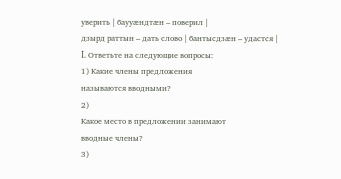уверить | баууæндтæн – поверил |
дзырд раттын – дать слово | бантысдзæн – удастся |
I. Ответьте на следующие вопросы:
1) Какие члены предложения
называются вводными?
2)
Какое место в предложении занимают
вводные члены?
3)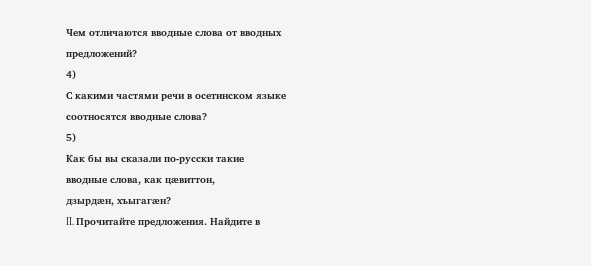Чем отличаются вводные слова от вводных
предложений?
4)
С какими частями речи в осетинском языке
соотносятся вводные слова?
5)
Как бы вы сказали по-русски такие
вводные слова, как цæвиттон,
дзырдæн, хъыгагæн?
II. Прочитайте предложения. Найдите в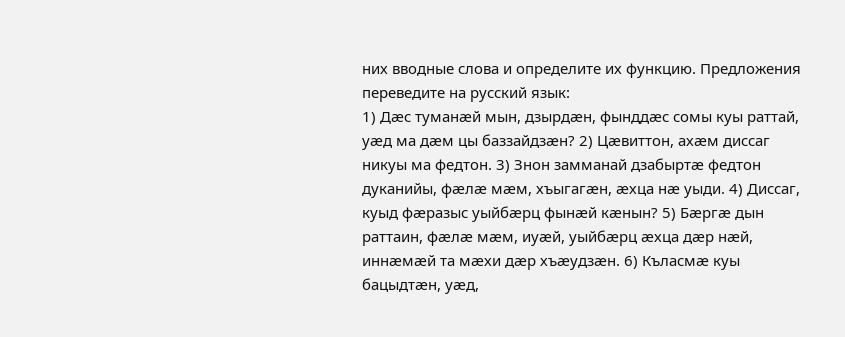них вводные слова и определите их функцию. Предложения переведите на русский язык:
1) Дæс туманæй мын, дзырдæн, фынддæс сомы куы раттай, уæд ма дæм цы баззайдзæн? 2) Цæвиттон, ахæм диссаг никуы ма федтон. 3) Знон замманай дзабыртæ федтон дуканийы, фæлæ мæм, хъыгагæн, æхца нæ уыди. 4) Диссаг, куыд фæразыс уыйбæрц фынæй кæнын? 5) Бæргæ дын раттаин, фæлæ мæм, иуæй, уыйбæрц æхца дæр нæй, иннæмæй та мæхи дæр хъæудзæн. 6) Къласмæ куы бацыдтæн, уæд,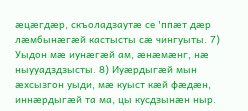æцæгдæр, скъоладзаутæ се 'ппæт дæр лæмбынæгæй кастысты сæ чингуыты. 7) Уыдон мæ иунæгæй ам, æнæмæнг, нæ ныууадздзысты. 8) Иуæрдыгæй мын æхсызгон уыди, мæ куыст кæй фæдæн, иннæрдыгæй та ма, цы кусдзынæн ныр.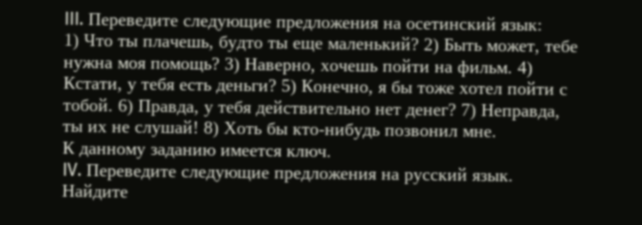III. Переведите следующие предложения на осетинский язык:
1) Что ты плачешь, будто ты еще маленький? 2) Быть может, тебе нужна моя помощь? 3) Наверно, хочешь пойти на фильм. 4) Кстати, у тебя есть деньги? 5) Конечно, я бы тоже хотел пойти с тобой. 6) Правда, у тебя действительно нет денег? 7) Неправда, ты их не слушай! 8) Хоть бы кто-нибудь позвонил мне.
К данному заданию имеется ключ.
IV. Переведите следующие предложения на русский язык. Найдите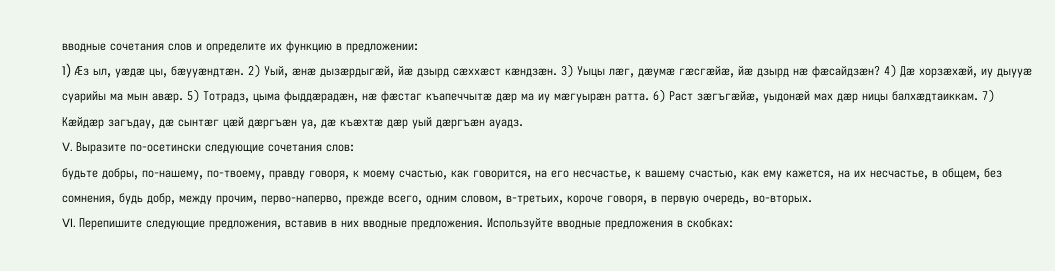вводные сочетания слов и определите их функцию в предложении:
1) Æз ыл, уæдæ цы, бæууæндтæн. 2) Уый, æнæ дызæрдыгæй, йæ дзырд сæххæст кæндзæн. 3) Уыцы лæг, дæумæ гæсгæйæ, йæ дзырд нæ фæсайдзæн? 4) Дæ хорзæхæй, иу дыууæ суарийы ма мын авæр. 5) Тотрадз, цыма фыддæрадæн, нæ фæстаг къапеччытæ дæр ма иу мæгуырæн ратта. 6) Раст зæгъгæйæ, уыдонæй мах дæр ницы балхæдтаиккам. 7) Кæйдæр загъдау, дæ сынтæг цæй дæргъæн уа, дæ къæхтæ дæр уый дæргъæн ауадз.
V. Выразите по-осетински следующие сочетания слов:
будьте добры, по-нашему, по-твоему, правду говоря, к моему счастью, как говорится, на его несчастье, к вашему счастью, как ему кажется, на их несчастье, в общем, без сомнения, будь добр, между прочим, перво-наперво, прежде всего, одним словом, в-третьих, короче говоря, в первую очередь, во-вторых.
VI. Перепишите следующие предложения, вставив в них вводные предложения. Используйте вводные предложения в скобках: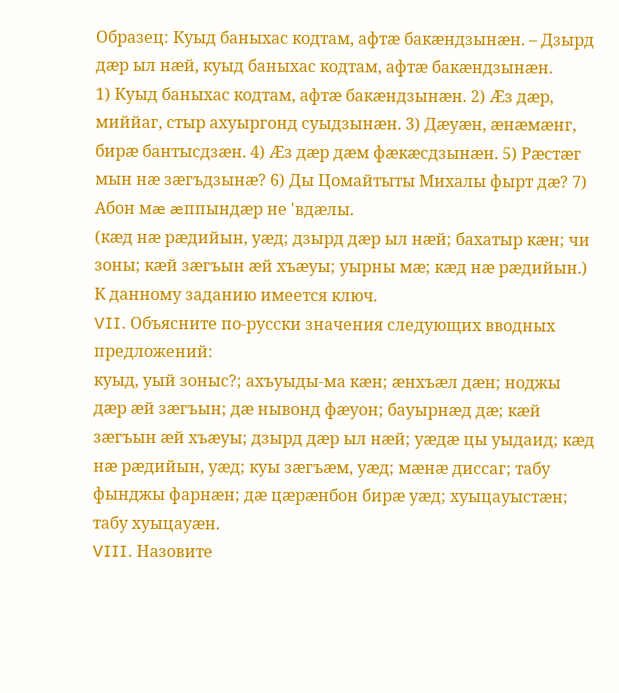Образец: Куыд баныхас кодтам, афтæ бакæндзынæн. – Дзырд дæр ыл нæй, куыд баныхас кодтам, афтæ бакæндзынæн.
1) Куыд баныхас кодтам, афтæ бакæндзынæн. 2) Æз дæр, миййаг, стыр ахуыргонд суыдзынæн. 3) Дæуæн, æнæмæнг, бирæ бантысдзæн. 4) Æз дæр дæм фæкæсдзынæн. 5) Рæстæг мын нæ зæгъдзынæ? 6) Ды Цомайтыты Михалы фырт дæ? 7) Абон мæ æппындæр не 'вдæлы.
(кæд нæ рæдийын, уæд; дзырд дæр ыл нæй; бахатыр кæн; чи зоны; кæй зæгъын æй хъæуы; уырны мæ; кæд нæ рæдийын.)
К данному заданию имеется ключ.
VII. Объясните по-русски значения следующих вводных предложений:
куыд, уый зоныс?; ахъуыды-ма кæн; æнхъæл дæн; ноджы дæр æй зæгъын; дæ нывонд фæуон; бауырнæд дæ; кæй зæгъын æй хъæуы; дзырд дæр ыл нæй; уæдæ цы уыдаид; кæд нæ рæдийын, уæд; куы зæгъæм, уæд; мæнæ диссаг; табу фынджы фарнæн; дæ цæрæнбон бирæ уæд; хуыцауыстæн; табу хуыцауæн.
VIII. Назовите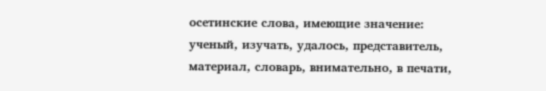осетинские слова, имеющие значение:
ученый, изучать, удалось, представитель, материал, словарь, внимательно, в печати,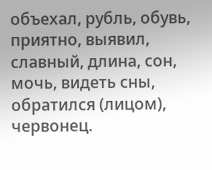объехал, рубль, обувь, приятно, выявил, славный, длина, сон, мочь, видеть сны, обратился (лицом), червонец.